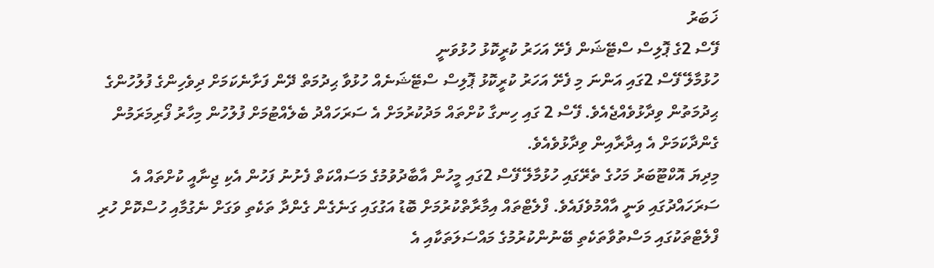ޚަބަރު
ފޭސް 2ގެ ޕޮލިސް ސްޓޭޝަން ފެށޭ އަހަރު ކުރީކޮޅު ހުޅުވަނީ
ހުޅުމާލޭ ފޭސް 2ގައި އަންނަ މި ފެށޭ އަހަރު ކުރީކޮޅު ޕޮލިސް ސްޓޭޝަނެއް ހުޅުވާ ޙިދުމަތް ދޭން ފަށާނެކަމަށް ދިވެހިންގެ ފުލުހުންގެ ޙިދުމަތުން ވިދާޅުވެއްޖެއެވެ. ފޭސް 2 ގައި ހިނގާ ކުށްތައް މަދުކުރުމަށް އެ ސަރަހައްދު ބެލެއްޓުމަށް ފުލުހުން މިހާރު ފޯރިމަރަމުން ގެންދާކަމަށް އެ އިދާރާއިން ވިދާޅުވެއެވެ.
މިދިޔަ އޮކްޓޫބަރު މަހުގެ ތެރޭގައި ހުޅުމާލޭ ފޭސް 2ގައި މީހުން އާބާދުވުމުގެ މަސައްކަތް ފެށުނު ފަހުން އެކި ޖިނާއީ ކުށްތައް އެ ސަރަހައްދުގައި ވަނީ އާއްމުވެފައެވެ. ފްލެޓްތައް އިމާރާތްކުރުމަށް ބޮޑު އަގުގައި ގަނެގެން ގެންދާ ތަކެތި ވަގަށް ނެގުމާއި ހުސްކޮށް ހުރި ފްލެޓްތަކުގައި މަސްތުވާތަކެތި ބޭނުންކުރުމުގެ މައްސަލަތަކާއި އެ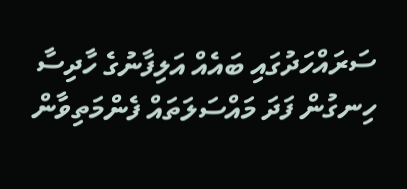ސަރައްހަދުގައި ބައެއް އަލިފާނުގެ ހާދިސާ ހިނގުން ފަދަ މައްސަލަތައް ފެންމަތިވާން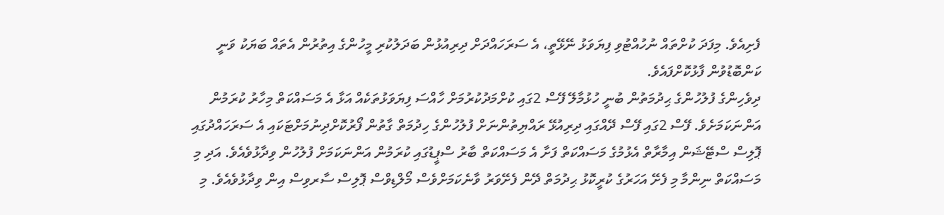ފެށިއެވެ. މިފަދަ ކުށްތައް ނުހުއްޓުވި ފިޔަވަޅު ނޭޅޭތީ، އެ ސަރަހައްދަށް ދިރިއުޅުން ބަދަލުކުރި މީހުންގެ އިތުރުން އެތައް ބަޔަކު ވަނީ ކަންބޮޑުވުން ފާޅުކޮށްފައެވެ.
ދިވެހިންގެ ފުލުހުންގެ ޙިދުމަތުން ބުނީ ހުޅުމާލޭ ފޭސް 2ގައި ކުށްމަދުކުރުމަށް ހާއްސަ ފިޔަވަޅުތަކެއް އަޅާ އެ މަސައްކަތް މިހާރު ކުރަމުން އަންނަކަމަށެވެ. ފޭސް 2ގައި ފޭސް ދޭއްގައި ދިރިއުޅޭ ރައްޔިތުންނަށް ފުލުހުންގެ ހިދުމަތް ގާތުން ފޯރުކޮށްދިނުމަށްޓަކައި އެ ސަރަހައްދުގައި ޕޮލިސް ސްޓޭޝަން އިމާރާތް އެޅުމުގެ މަސައްކަތް ފަށާ އެ މަސައްކަތް ބާރު ސްޕީޑުގައި ކުރަމުން އަންނަކަމަށް ފުލުހުން ވިދާޅުވެއެވެ. އަދި މި މަސައްކަތް ނިންމާ މި ފެށޭ އަހަރުގެ ކުރީކޮޅު ޙިދުމަތް ދޭން ފެށޭވަރު ވާނެކަމަށްވެސް މޯލްޑިވްސް ޕޮލިސް ސާރވިސް އިން ވިދާޅުވެއެވެ. މި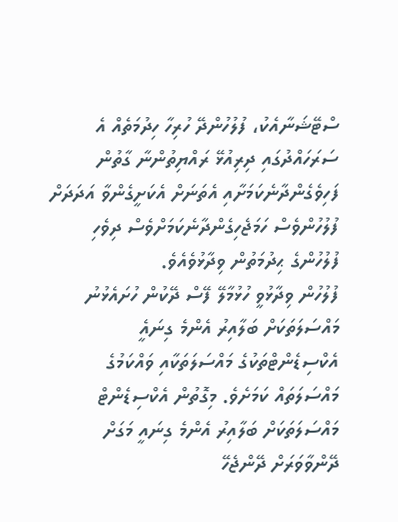ސްޓޭޝަނާއެކު، ފުލުހުންދޭ ހުރިހާ ހިދުމަތެއް އެ ސަރަހައްދުގައި ދިރިއުޅޭ ރައްޔިތުންނާ ގާތުން ފަހިވެގެންދާނެކަމަށާއި އެތަނަށް އެކަށީގެންވާ އަދަދަށް ފުލުހުންވެސް ހަމަޖެހިގެންދާނެކަމަށްވެސް ދިވެހި ފުލުހުންގެ ޙިދުމަތުން ވިދާޅުވެއެވެ.
ފުލުހުން ވިދާޅުވީ ހުޅުމާލޭ ފޭސް ދޭކުން ހުށައެޅުނު މައްސަލަތަކަށް ބަލާއިރު އެންމެ ގިނައެީ އެކްސިޑެންޓްތަކުގެ މައްސަލަތަކާއި ވައްކަމުގެ މައްސަލަތައް ކަމަށެވެ. މިގޮތުން އެކްސިޑެންޓް މައްސަލަތަކަށް ބަލާއިރު އެންމެ ގިނައީ މަގަށް ދޭންވާވަރަށް ދޭންޖެހޭ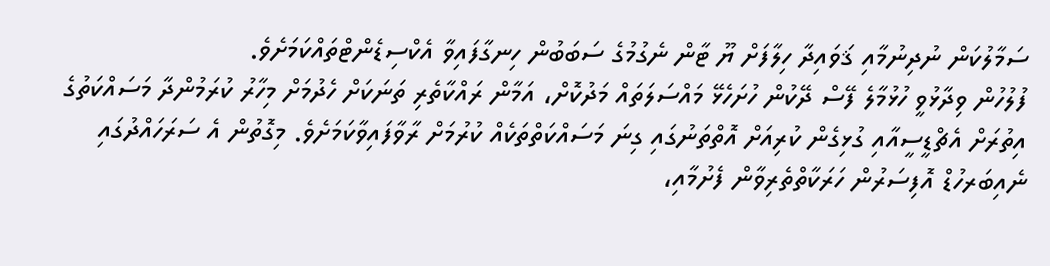ސަމާލުކަން ނުދިނުމާއި ޤަވައިދާ ހިލާފަށް ޔޫ ޓާން ނެގުމުގެ ސަބަބުން ހިނގާފައިވާ އެކްސިޑެންޓްތައްކަމަށެވެ.
ފުލުހުން ވިދާޅުވީ ހުޅުމާލެ ފޭސް ދޭކުން ހުށަހެޅޭ މައްސަލަތައް މަދުކޮށް، އަމާން ރައްކާތެރި ތަނަކަށް ހެދުމަށް މިހާރު ކުރަމުންދާ މަސައްކަތުގެ އިތުރަށް އެޗްޑީސީއާއި ގުޅިގެން ކުރިއަށް އޮތްތަނުގައި ގިނަ މަސައްކަތްތަކެއް ކުރުމަށް ރާވާފައިވާކަމަށެވެ. މިގޮތުން އެ ސަރަހައްދުގައި ނެއިބަރހުޑް އޮފިސަރުން ހަރަކާތްތެރިވާން ފެށުމާއި،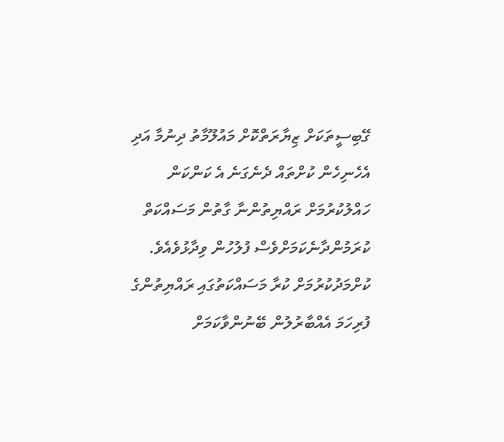ގޭބިސީތަކަށް ޒިޔާރަތްކޮށް މައުލޫމާތު ދިނުމާ އަދި އެހެނިހެން ކުށްތައް ދެނެގަނެ އެ ކަންކަން ހައްލުކުރުމަށް ރައްޔިތުންނާ ގާތުން މަސައްކަތް ކުރަމުންދާނެކަމަށްވެސް ފުލުހުން ވިދާޅުވެއެވެ.
ކުށްމަދުކުރުމަށް ކުރާ މަސައްކަތުގައި ރައްޔިތުންގެ ފުރިހަމަ އެއްބާރުލުން ބޭނުންވާކަމަށް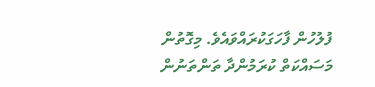ފުލުހުން ފާހަގަކުރައްވައެވެ. މިގޮތުން މަސައްކަތް ކުރަމުންދާ ތަންތަނުން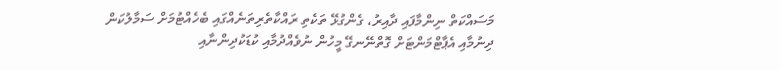މަސައްކަތް ނިންމާފައި ދާއިރު، ގެންގުޅޭ ތަކެތި ރައްކާތެރިތަނެއްގައި ބެހެއްޓުމަށް ސަމާލުކަން ދިނުމާއި އެޕާޓްމަންޓަށް ގޮތްނޭނގޭ މީހުން ނުވެއްދުމާއި ކުޑަކުދިންނާއި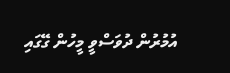އުމުރުން ދުވަސްވީ މީހުން ގޭގައި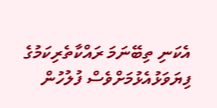އެކަނި ތިބޭނަމަ ރައްކާތެރިކަމުގެ ފިޔަވަޅުއެޅުމަށްވެސް ފުލުހުން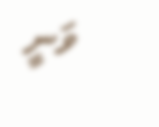ވަނީ